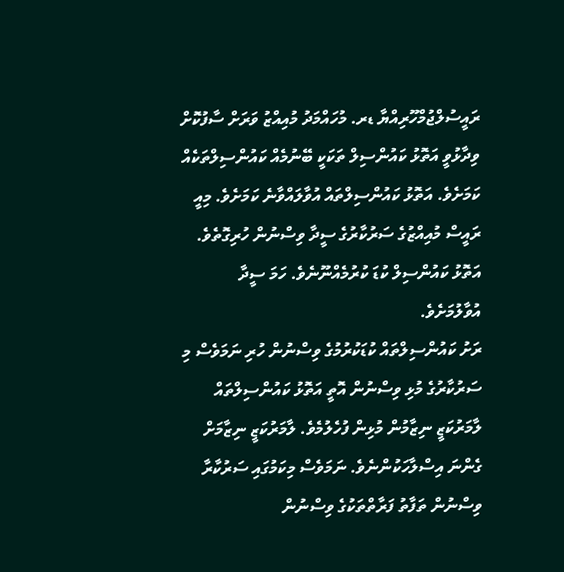ރައީސުލްޖުމްހޫރިއްޔާ ޑރ. މުހައްމަދު މުއިއްޒު ވަރަށް ސާފުކޮށް ވިދާޅުވީ އަތޮޅު ކައުންސިލް ތަކަކީ ބޭނުމެއް ކައުންސިލްތަކެއް ކަމަށެވެ. އަތޮޅު ކައުންސިލްތައް އުވާލައްވާނެ ކަމަށެވެ. މިއީ ރައީސް މުއިއްޒުގެ ސަރުކާރުގެ ސީދާ ވިސްނުން ހުރިގޮތެވެ. އަތޮޅު ކައުންސިލް ކުޑަ ކުރުމެއްނޫނެވެ. ހަމަ ސީދާ އުވާލުމަށެވެ.
ރަށު ކައުންސިލްތައް ކުޑަކުރުމުގެ ވިސްނުން ހުރި ނަމަވެސް މި ސަރުކާރުގެ މުޅި ވިސްނުން އޮތީ އަތޮޅު ކައުންސިލްތައް ލާމަރުކަޒީ ނިޒާމުން މުޅިން ފުހެލުމެވެ. ލާމަރުކަޒީ ނިޒާމަށް ގެންނަ އިސްލާހަކުންނެވެ. ނަމަވެސް މިކަމުގައި ސަރުކާރާ ވިސްނުން ތަފާތު ފަރާތްތަކުގެ ވިސްނުން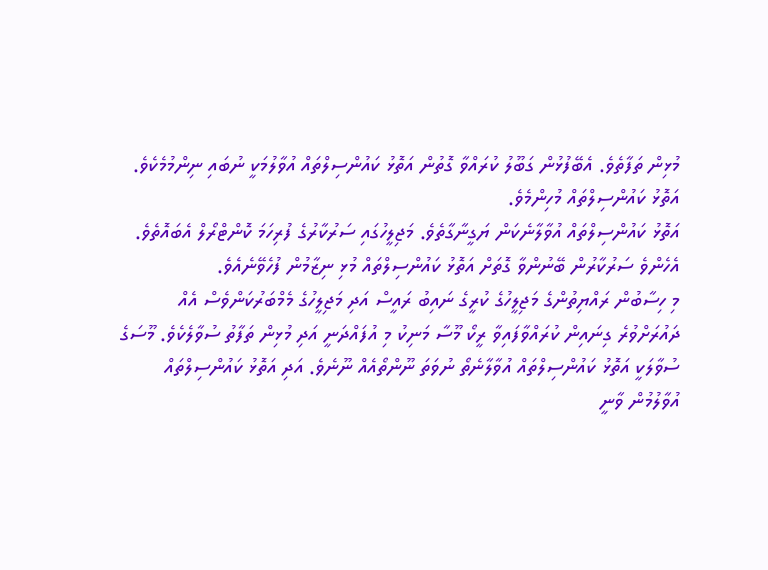މުޅިން ތަފާތެވެ. އެބޭފުޅުން ގަބޫލު ކުރައްވާ ގޮތުން އަތޮޅު ކައުންސިލްތައް އުވާލުމަކީ ނުބައި ނިންމުމެކެވެ. އަތޮޅު ކައުންސިލްތައް މުހިންމެވެ.
އަތޮޅު ކައުންސިލްތައް އުވާލާނެކަން ޔަގީނާގާތެވެ. މަޖިލީހުގައި ސަރުކާރުގެ ފުރިހަމަ ކޮންޓްރޯލް އެބައޮތެވެ. އެހެންވެ ސަރުކާރުން ބޭނުންވާ ގޮތަށް އަތޮޅު ކައުންސިލްތައް މުޅި ނިޒާމުން ފުހެވޭނެއެވެ.
މި ހިސާބުން ރައްޔިތުންގެ މަޖިލީހުގެ ކުރީގެ ނައިބު ރައީސް އަދި މަޖިލީހުގެ މެމްބަރުކަންވެސް އެއް ދައުރަށްވުރެ ގިނައިން ކުރައްވާފައިވާ ރީކޯ މޫސާ މަނިކު މި އުފައްދަނީ އަދި މުޅިން ތަފާތު ސުވާލެކެވެ. މޫސަގެ ސުވާލަކީ އަތޮޅު ކައުންސިލްތައް އުވާލާނެތޯ ނުވަތަ ނޫންތޯއެއް ނޫނެވެ. އަދި އަތޮޅު ކައުންސިލްތައް އުވާލުމުން ވާނީ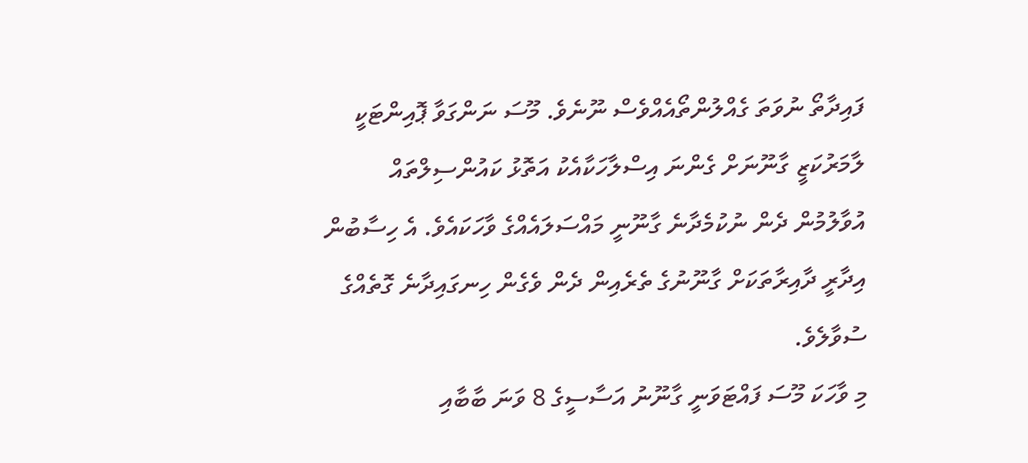ފައިދާތޯ ނުވަތަ ގެއްލުންތޯއެއްވެސް ނޫނެވެ. މޫސަ ނަންގަވާ ޕޮއިންޓަކީ ލާމަރުކަޒީ ގާނޫނަށް ގެންނަ އިސްލާހަކާއެކު އަތޮޅު ކައުންސިލްތައް އުވާލުމުން ދެން ނުކުމެދާނެ ގާނޫނީ މައްސަލައެއްގެ ވާހަކައެވެ. އެ ހިސާބުން އިދާރީ ދާއިރާތަކަށް ގާނޫނުގެ ތެރެއިން ދެން ވެގެން ހިނގައިދާނެ ގޮތެއްގެ ސުވާލެވެ.
މި ވާހަކަ މޫސަ ފައްޓަވަނީ ގާނޫނު އަސާސީގެ 8 ވަނަ ބާބާއި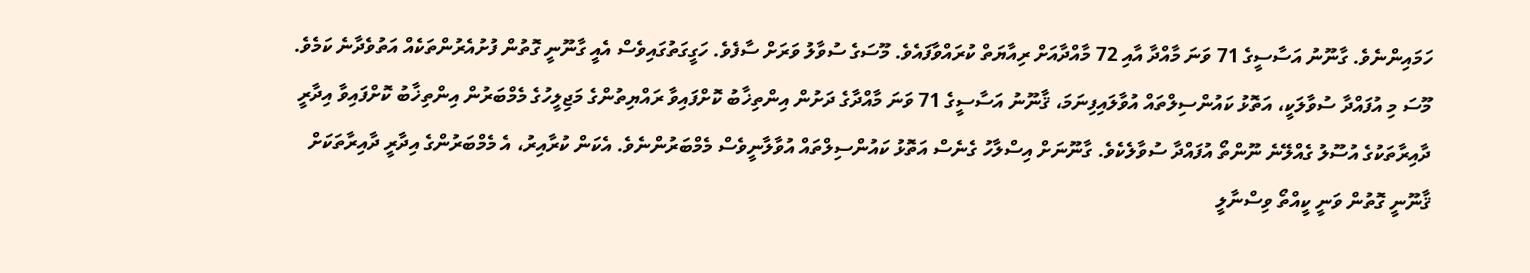ހަމައިންނެވެ. ގާނޫނު އަސާސީގެ 71 ވަނަ މާއްދާ އާއި 72 މާއްދާއަށް ރިއާޔަތް ކުރައްވާފައެވެ. މޫސަގެ ސުވާލު ވަރަށް ސާފެވެ. ހަގީގަތުގައިވެސް އެއީ ގާނޫނީ ގޮތުން ފުށުއެރުންތަކެއް އަތުވެދާނެ ކަމެވެ.
މޫސަ މި އުފައްދާ ސުވާލަކީ، އަތޮޅު ކައުންސިލްތައް އުވާލައިފިނަމަ، ޤާނޫނު އަސާސީގެ 71 ވަނަ މާއްދާގެ ދަށުން އިންތިޚާބު ކޮށްފައިވާ ރައްޔިތުންގެ މަޖިލީހުގެ މެމްބަރުން އިންތިޚާބު ކޮށްފައިވާ އިދާރީ ދާއިރާތަކުގެ އުސޫލު ގެއްލޭނެ ނޫންތޯ އުފައްދާ ސުވާލެކެވެ. ގާނޫނަށް އިސްލާހު ގެނެސް އަތޮޅު ކައުންސިލްތައް އުވާލާނީވެސް މެމްބަރުންނެވެ. އެކަން ކުރާއިރު، އެ މެމްބަރުންގެ އިދާރީ ދާއިރާތަކަށް ޤާނޫނީ ގޮތުން ވަނީ ކީއްތޯ ވިސްނާލީ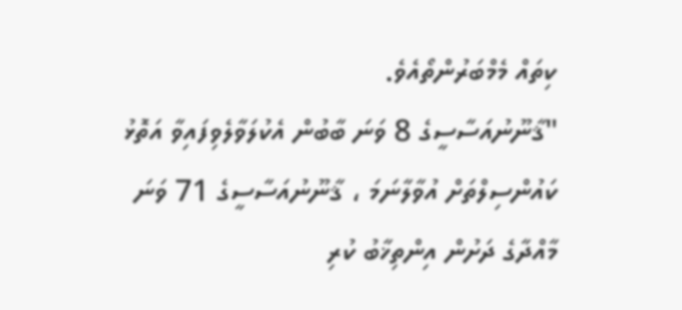ކިތައް މެމްބަރުންތޯއެވެ.
"ޤާނޫނުއަސާސީގެ 8 ވަނަ ބާބުން އެކުލަވާލެވިފައިވާ އަތޮޅު ކައުންސިލްތަށް އުވާލާނަމަ ، ޤާނޫނުއަސާސީގެ 71 ވަނަ މާއްދާގެ ދަށުން އިންތިޚާބު ކުރި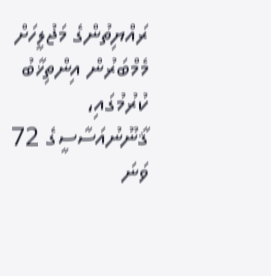ރައްޔިތުންގެ މަޖުލީހަށް މެމްބަރުން އިންތިޚާބު ކުރުމުގައި، ޤާނޫނުއަސާސީގެ 72 ވަނަ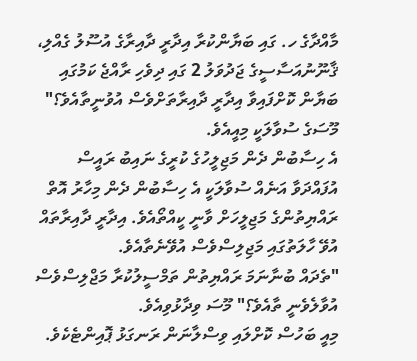މާއްދާގެ ހ. ގައި ބަޔާންކުރާ އިދާރީ ދާއިރާގެ އުސޫލު ގެއްލި، ޤާނޫނުއަސާސީގެ ޖަދުވަލު 2 ގައި ދިވެހި ރާއްޖެ ކަމުގައި ބަޔާން ކޮށްފައިވާ އިދާރީ ދާއިރާތަށްވެސް އުވުނީތާއެވެ؟" މޫސަގެ ސުވާލަކީ މިއީއެވެ.
އެ ހިސާބުން ދެން މަޖިލީހުގެ ކުރީގެ ނައިބު ރައީސް އުފައްދަވާ އަނެއް ސުވާލަކީ އެ ހިސާބުން ދެން މިހާރު އޮތް ރައްޔިތުންގެ މަޖިލީހަށް ވާނީ ކީއްތޯއެވެ. އިދާރީ ދާއިރާތައް އުވޭ ހާލަތުގައި މަޖިލިސްވެސް އުވޭނެތާއެވެ.
"ތެދައް ބުނާނަމަ ރައްޔިތުން ތަމްސީލުކުރާ މަޖްލިސްވެސް އުވާލެވެނީ ތާއެވެ؟" މޫސަ ވިދާޅުވިއެވެ.
މިއީ ބަހުސް ކޮށްލައި ވިސްލާނަން ރަނގަޅު ޕޮއިންޓެކެވެ.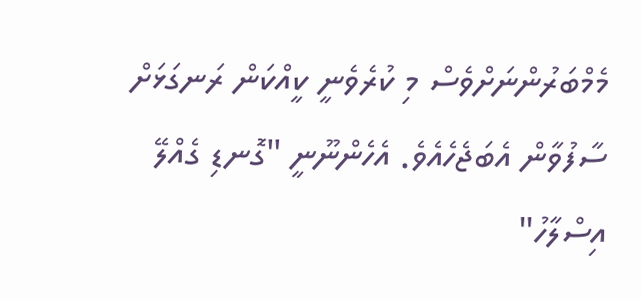މެމްބަރުންނަށްވެސް މި ކުރެވެނީ ކީއްކަން ރަނގަޅަށް ސާފުވާން އެބަޖެހެއެވެ. އެހެންނޫނީ "ގޮނޑި ގެއްލޭ އިސްލާހު"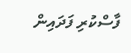ފާސްކުރި ފަދައިން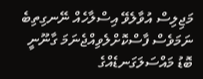މަޖިލިސް އުވާލެވޭ އިސްލާހެއް ނޭނގިތިބެ ނަމަވެސް ފާސްކޮށްލެވިއްޖެނަމަ ގާނޫނީ ބޮޑު މައްސަލަގަނޑެއްގެ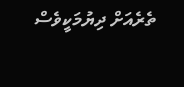ތެރެއަށް ދިޔުމަކީވެސް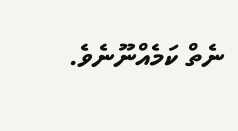ނެތް ކަމެއްނޫނެވެ.